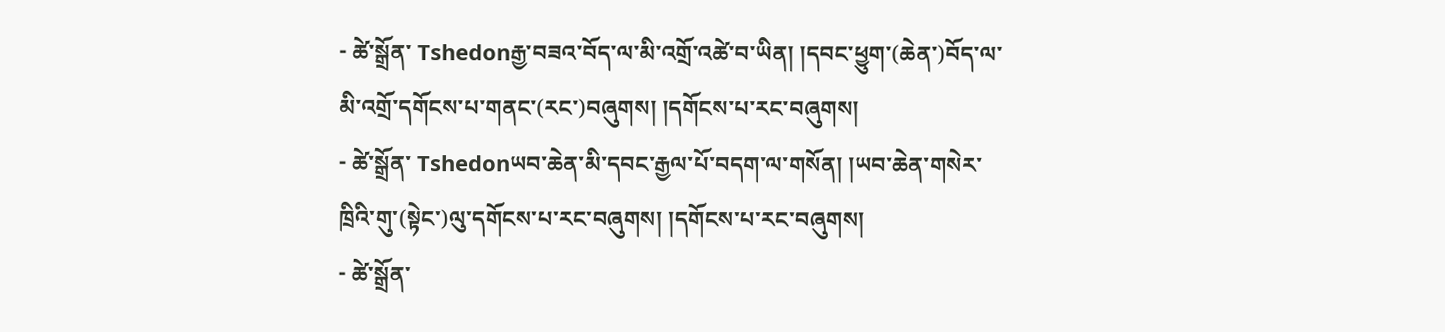- ཚེ་སྒྲོན་ Tshedonརྒྱ་བཟའ་བོད་ལ་མི་འགྲོ་འཚེ་བ་ཡིན། །དབང་ཕྱུག་(ཆེན་)བོད་ལ་མི་འགྲོ་དགོངས་པ་གནང་(རང་)བཞུགས། །དགོངས་པ་རང་བཞུགས།
- ཚེ་སྒྲོན་ Tshedonཡབ་ཆེན་མི་དབང་རྒྱལ་པོ་བདག་ལ་གསོན། །ཡབ་ཆེན་གསེར་ཁྲིའི་གུ་(སྟེང་)ལུ་དགོངས་པ་རང་བཞུགས། །དགོངས་པ་རང་བཞུགས།
- ཚེ་སྒྲོན་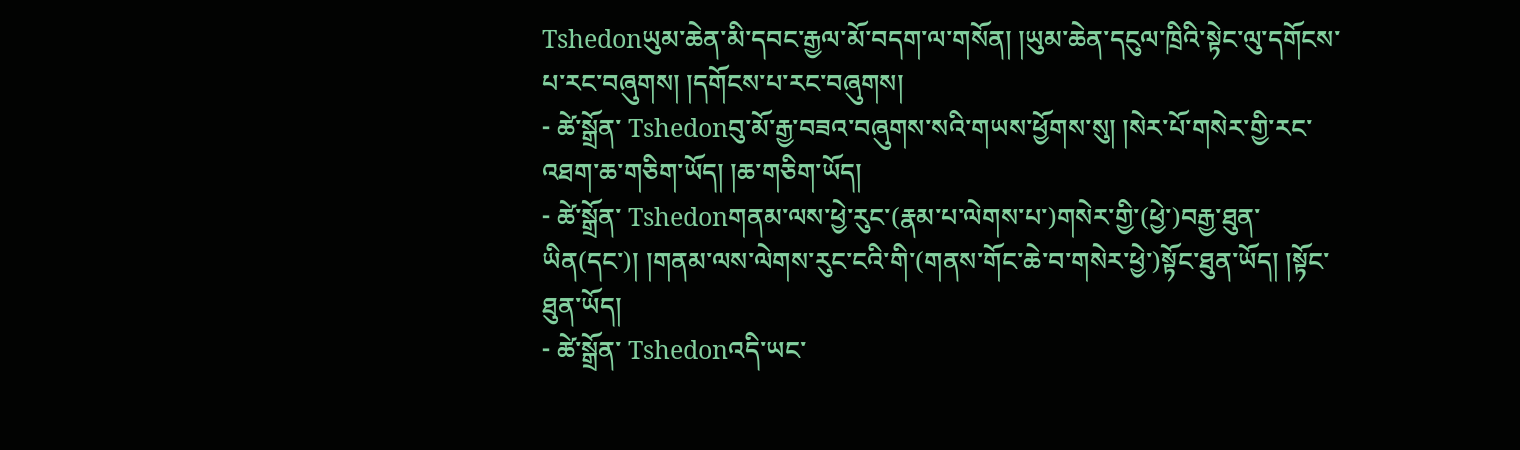Tshedonཡུམ་ཆེན་མི་དབང་རྒྱལ་མོ་བདག་ལ་གསོན། །ཡུམ་ཆེན་དངུལ་ཁྲིའི་སྟེང་ལུ་དགོངས་པ་རང་བཞུགས། །དགོངས་པ་རང་བཞུགས།
- ཚེ་སྒྲོན་ Tshedonབུ་མོ་རྒྱ་བཟའ་བཞུགས་སའི་གཡས་ཕྱོགས་སུ། །སེར་པོ་གསེར་གྱི་རང་འཐག་ཆ་གཅིག་ཡོད། །ཆ་གཅིག་ཡོད།
- ཚེ་སྒྲོན་ Tshedonགནམ་ལས་ཕྱེ་རུང་(རྣམ་པ་ལེགས་པ་)གསེར་གྱི་(ཕྱེ་)བརྒྱ་ཐུན་ཡིན(དང་)། །གནམ་ལས་ལེགས་རུང་ངའི་གི་(གནས་གོང་ཆེ་བ་གསེར་ཕྱེ་)སྟོང་ཐུན་ཡོད། །སྟོང་ཐུན་ཡོད།
- ཚེ་སྒྲོན་ Tshedonའདི་ཡང་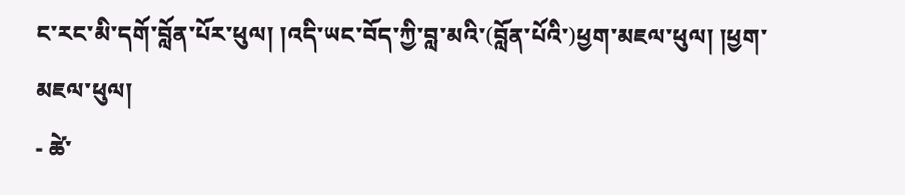ང་རང་མི་དགོ་བློན་པོར་ཕུལ། །འདི་ཡང་བོད་ཀྱི་བླ་མའི་(བློན་པོའི་)ཕྱག་མཇལ་ཕུལ། །ཕྱག་མཇལ་ཕུལ།
- ཚེ་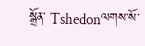སྒྲོན་ Tshedonལགས་སོ་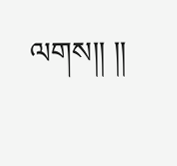ལགས།། །།